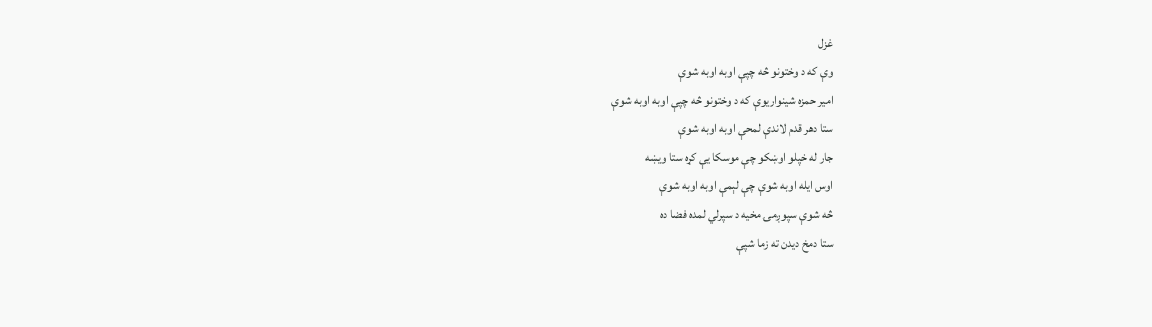غزل
وې که د وختونو څه چپې اوبه اوبه شوې
امیر حمزه شینواریوې که د وختونو څه چپې اوبه اوبه شوې
ستا دهر قدم لاندې لمحې اوبه اوبه شوې
جار له خپلو اوښکو چې موسکا يې کړه ستا ويښه
اوس ايله اوبه شوې چې لېمې اوبه اوبه شوې
څه شوې سپوږمۍ مخيه د سپرلي لمده فضا ده
ستا دمخ ديدن ته زما شپې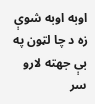اوبه اوبه شوې
زه د چا لټون په بې جهته لارو سر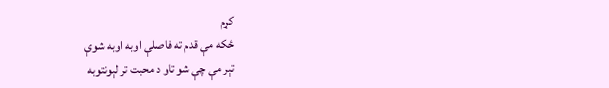کړم
ځکه مې قدم ته فاصلې اوبه اوبه شوې
تېر مې چې شو تاو د محبت تر لېونتوبه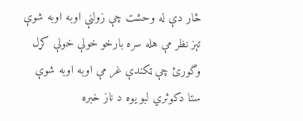ځار دې له وحشت چې زولنې اوبه اوبه شوې
تېز نظر مې هله سره بارخو خولې خولې کړل
وگورئ چې ټکندې غر مې اوبه اوبه شوې
ستا دکوثري لبو يوه د ناز خبره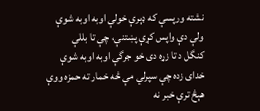نشته ورپسې که ډېرې خولې اوبه اوبه شوې
ولې دې واپس کړې پښتنې، چې تا بللې
کنگل د تا زړه دی خو جرگې اوبه اوبه شوې
خدای زده چې سپرلي مې څه خمار ته حمزه ووې
هېڅ ترې خبر نه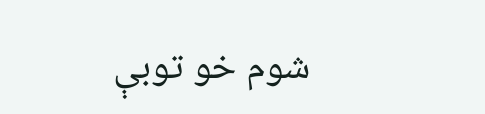شوم خو توبې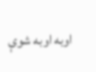اوبه اوبه شوې